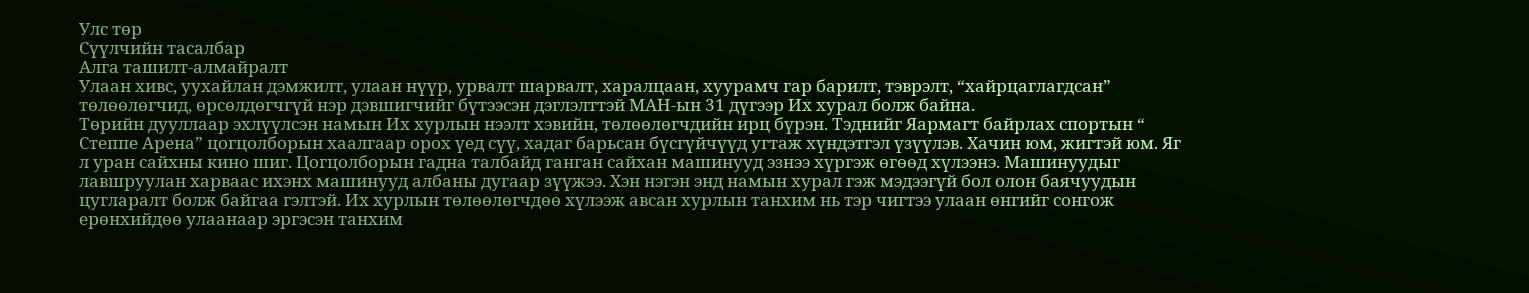Улс төр
Сүүлчийн тасалбар
Алга ташилт-алмайралт
Улаан хивс, уухайлан дэмжилт, улаан нүүр, урвалт шарвалт, харалцаан, хуурамч гар барилт, тэврэлт, “хайрцаглагдсан” төлөөлөгчид, өрсөлдөгчгүй нэр дэвшигчийг бүтээсэн дэглэлттэй МАН-ын 31 дүгээр Их хурал болж байна.
Төрийн дууллаар эхлүүлсэн намын Их хурлын нээлт хэвийн, төлөөлөгчдийн ирц бүрэн. Тэднийг Яармагт байрлах спортын “ Степпе Арена” цогцолборын хаалгаар орох үед сүү, хадаг барьсан бүсгүйчүүд угтаж хүндэтгэл үзүүлэв. Хачин юм, жигтэй юм. Яг л уран сайхны кино шиг. Цогцолборын гадна талбайд ганган сайхан машинууд эзнээ хүргэж өгөөд хүлээнэ. Машинуудыг лавшруулан харваас ихэнх машинууд албаны дугаар зүүжээ. Хэн нэгэн энд намын хурал гэж мэдээгүй бол олон баячуудын цугларалт болж байгаа гэлтэй. Их хурлын төлөөлөгчдөө хүлээж авсан хурлын танхим нь тэр чигтээ улаан өнгийг сонгож ерөнхийдөө улаанаар эргэсэн танхим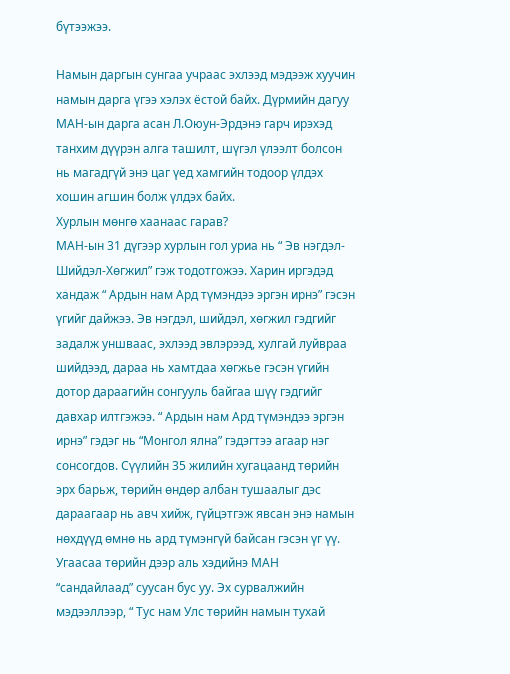бүтээжээ.

Намын даргын сунгаа учраас эхлээд мэдээж хуучин намын дарга үгээ хэлэх ёстой байх. Дүрмийн дагуу МАН-ын дарга асан Л.Оюун-Эрдэнэ гарч ирэхэд танхим дүүрэн алга ташилт, шүгэл үлээлт болсон нь магадгүй энэ цаг үед хамгийн тодоор үлдэх хошин агшин болж үлдэх байх.
Хурлын мөнгө хаанаас гарав?
МАН-ын 31 дүгээр хурлын гол уриа нь “ Эв нэгдэл-Шийдэл-Хөгжил” гэж тодотгожээ. Харин иргэдэд хандаж “ Ардын нам Ард түмэндээ эргэн ирнэ” гэсэн үгийг дайжээ. Эв нэгдэл, шийдэл, хөгжил гэдгийг задалж уншваас, эхлээд эвлэрээд, хулгай луйвраа шийдээд, дараа нь хамтдаа хөгжье гэсэн үгийн дотор дараагийн сонгууль байгаа шүү гэдгийг давхар илтгэжээ. “ Ардын нам Ард түмэндээ эргэн ирнэ” гэдэг нь “Монгол ялна” гэдэгтээ агаар нэг сонсогдов. Сүүлийн 35 жилийн хугацаанд төрийн эрх барьж, төрийн өндөр албан тушаалыг дэс дараагаар нь авч хийж, гүйцэтгэж явсан энэ намын нөхдүүд өмнө нь ард түмэнгүй байсан гэсэн үг үү. Угаасаа төрийн дээр аль хэдийнэ МАН “сандайлаад” суусан бус уу. Эх сурвалжийн мэдээллээр, “ Тус нам Улс төрийн намын тухай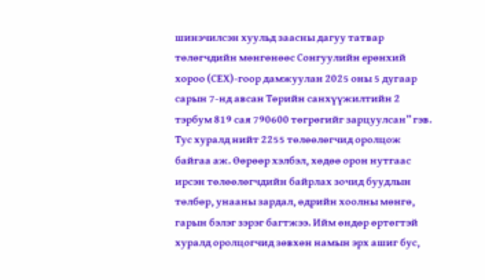шинэчилсэн хуульд заасны дагуу татвар төлөгчдийн мөнгөнөөс Сонгуулийн ерөнхий хороо (СЕХ)-гоор дамжуулан 2025 оны 5 дугаар сарын 7-нд авсан Төрийн санхүүжилтийн 2 тэрбум 819 сая 790600 төгрөгийг зарцуулсан” гэв. Тус хуралд нийт 2255 төлөөлөгчид оролцож байгаа аж. Өөрөөр хэлбэл, хөдөө орон нутгаас ирсэн төлөөлөгчдийн байрлах зочид буудлын төлбөр, унааны зардал, өдрийн хоолны мөнгө, гарын бэлэг зэрэг багтжээ. Ийм өндөр өртөгтэй хуралд оролцогчид зөвхөн намын эрх ашиг бус,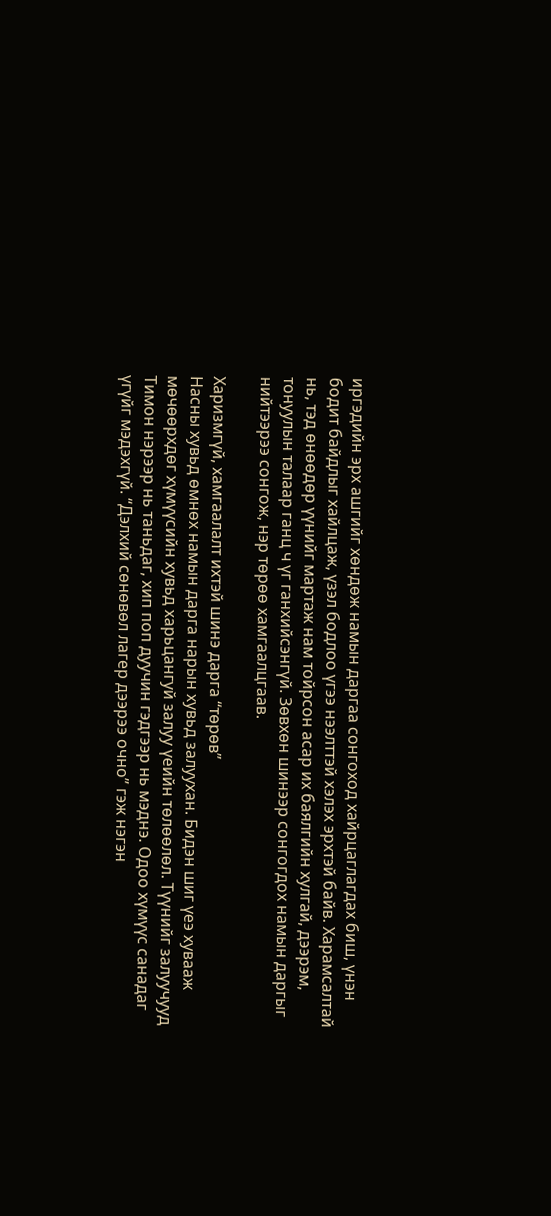иргэдийн эрх ашгийг хөндөж намын даргаа сонгоход хайрцаглагдах биш, үнэн бодит байдлыг хайлцаж, үзэл бодлоо үгээ нээлттэй хэлэх эрхтэй байв. Харамсалтай нь, тэд өнөөдөр үүнийг мартаж нам тойрсон асар их баялгийн хулгай, дээрэм, тонуулын талаар ганц ч үг ганхийсэнгүй. Зөвхөн шинээр сонгогдох намын даргыг нийтээрээ сонгож, нэр төрөө хамгаалцгаав.

Харизмгүй, хамгаалалт ихтэй шинэ дарга “төрөв”
Насны хувьд өмнөх намын дарга нарын хувьд залуухан. Бидэн шиг үеэ хувааж мөчөөрхдөг хүмүүсийн хувьд харьцангуй залуу үеийн төлөөлөл. Түүнийг залуучууд Тимон нэрээр нь таньдаг, хип поп дуучин гэдгээр нь мэднэ. Одоо хүмүүс санадаг үгүйг мэдэхгүй. “Дэлхий сөнөвөл лагер дээрээ очно” гэж нэгэн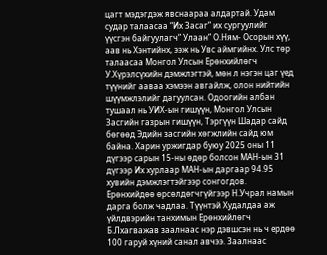цагт мэдэгдэж явснаараа алдартай. Удам судар талаасаа “Их Засаг” их сургуулийг үүсгэн байгуулагч” Улаан” О.Ням- Осорын хүү, аав нь Хэнтийнх, ээж нь Увс аймгийнх. Улс төр талаасаа Монгол Улсын Ерөнхийлөгч У.Хүрэлсүхийн дэмжлэгтэй, мөн л нэгэн цаг үед түүнийг ааваа хэмээн авгайлж, олон нийтийн шүүмжлэлийг дагуулсан. Одоогийн албан тушаал нь УИХ-ын гишүүн, Монгол Улсын Засгийн газрын гишүүн, Тэргүүн Шадар сайд бөгөөд Эдийн засгийн хөгжлийн сайд юм байна. Харин уржигдар буюу 2025 оны 11 дүгээр сарын 15-ны өдөр болсон МАН-ын 31 дүгээр Их хурлаар МАН-ын даргаар 94.95 хувийн дэмжлэгтэйгээр сонгогдов. Ерөнхийдөө өрсөлдөгчгүйгээр Н.Учрал намын дарга болж чадлаа. Түүнтэй Худалдаа аж үйлдвэрийн танхимын Ерөнхийлөгч Б.Лхагважав заалнаас нэр дэвшсэн нь ч ердөө 100 гаруй хүний санал авчээ. Заалнаас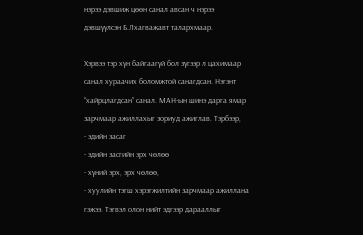нэрээ дэвшиж цөөн санал авсан ч нэрээ дэвшүүлсэн Б.Лхагважавт талархмаар.

Хэрвээ тэр хүн байгаагүй бол зүгээр л цахимаар санал хураачих боломжтой санагдсан. Нэгэнт “хайрцлагдсан” санал. МАН-ын шинэ дарга ямар зарчмаар ажиллахыг зориуд ажиглав. Тэрбээр,
- эдийн засаг
- эдийн засгийн эрх чөлөө
- хүний эрх, эрх чөлөө,
- хуулийн тэгш хэрэгжилтийн зарчмаар ажиллана гэжээ. Тэгвэл олон нийт эдгээр дарааллыг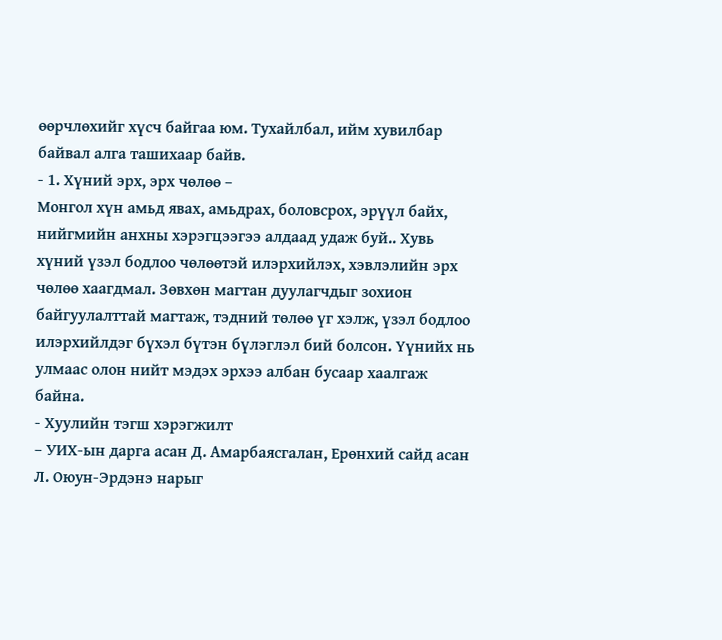өөрчлөхийг хүсч байгаа юм. Тухайлбал, ийм хувилбар байвал алга ташихаар байв.
- 1. Хүний эрх, эрх чөлөө –
Монгол хүн амьд явах, амьдрах, боловсрох, эрүүл байх, нийгмийн анхны хэрэгцээгээ алдаад удаж буй.. Хувь хүний үзэл бодлоо чөлөөтэй илэрхийлэх, хэвлэлийн эрх чөлөө хаагдмал. Зөвхөн магтан дуулагчдыг зохион байгуулалттай магтаж, тэдний төлөө үг хэлж, үзэл бодлоо илэрхийлдэг бүхэл бүтэн бүлэглэл бий болсон. Үүнийх нь улмаас олон нийт мэдэх эрхээ албан бусаар хаалгаж байна.
- Хуулийн тэгш хэрэгжилт
– УИХ-ын дарга асан Д. Амарбаясгалан, Ерөнхий сайд асан Л. Оюун-Эрдэнэ нарыг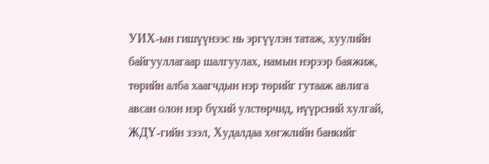УИХ-ын гишүүнээс нь эргүүлэн татаж, хуулийн байгууллагаар шалгуулах, намын нэрээр баяжиж, төрийн алба хаагчдын нэр төрийг гутааж авлига авсан олон нэр бүхий улстөрчид, нүүрсний хулгай, ЖДҮ-гийн зээл, Худалдаа хөгжлийн банкийг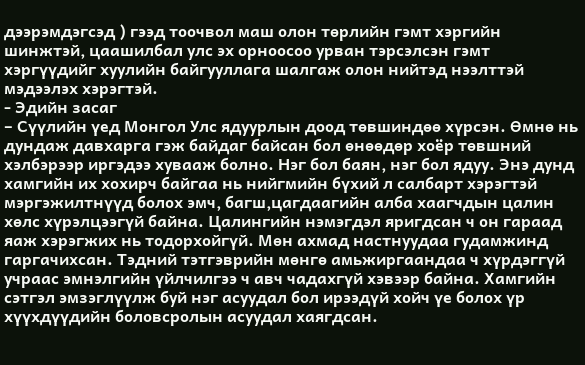дээрэмдэгсэд ) гээд тоочвол маш олон төрлийн гэмт хэргийн шинжтэй, цаашилбал улс эх орноосоо урван тэрсэлсэн гэмт хэргүүдийг хуулийн байгууллага шалгаж олон нийтэд нээлттэй мэдээлэх хэрэгтэй.
- Эдийн засаг
– Сүүлийн үед Монгол Улс ядуурлын доод төвшиндөө хүрсэн. Өмнө нь дундаж давхарга гэж байдаг байсан бол өнөөдөр хоёр төвшний хэлбэрээр иргэдээ хувааж болно. Нэг бол баян, нэг бол ядуу. Энэ дунд хамгийн их хохирч байгаа нь нийгмийн бүхий л салбарт хэрэгтэй мэргэжилтнүүд болох эмч, багш,цагдаагийн алба хаагчдын цалин хөлс хүрэлцээгүй байна. Цалингийн нэмэгдэл яригдсан ч он гараад яаж хэрэгжих нь тодорхойгүй. Мөн ахмад настнуудаа гудамжинд гаргачихсан. Тэдний тэтгэврийн мөнгө амьжиргаандаа ч хүрдэггүй учраас эмнэлгийн үйлчилгээ ч авч чадахгүй хэвээр байна. Хамгийн сэтгэл эмзэглүүлж буй нэг асуудал бол ирээдүй хойч үе болох үр хүүхдүүдийн боловсролын асуудал хаягдсан.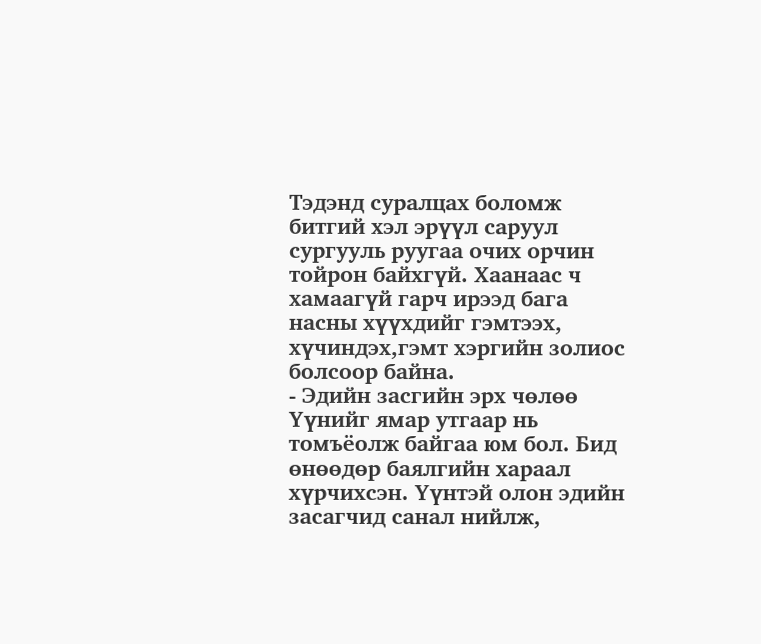Тэдэнд суралцах боломж битгий хэл эрүүл саруул сургууль руугаа очих орчин тойрон байхгүй. Хаанаас ч хамаагүй гарч ирээд бага насны хүүхдийг гэмтээх, хүчиндэх,гэмт хэргийн золиос болсоор байна.
- Эдийн засгийн эрх чөлөө
Үүнийг ямар утгаар нь томъёолж байгаа юм бол. Бид өнөөдөр баялгийн хараал хүрчихсэн. Үүнтэй олон эдийн засагчид санал нийлж,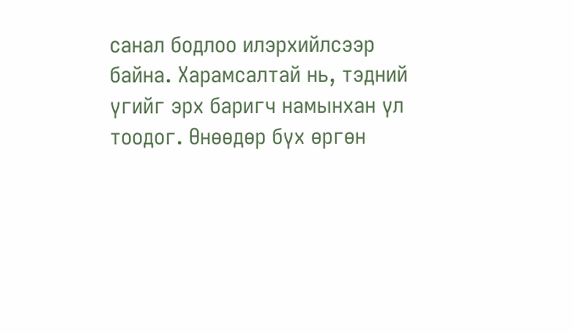санал бодлоо илэрхийлсээр байна. Харамсалтай нь, тэдний үгийг эрх баригч намынхан үл тоодог. Өнөөдөр бүх өргөн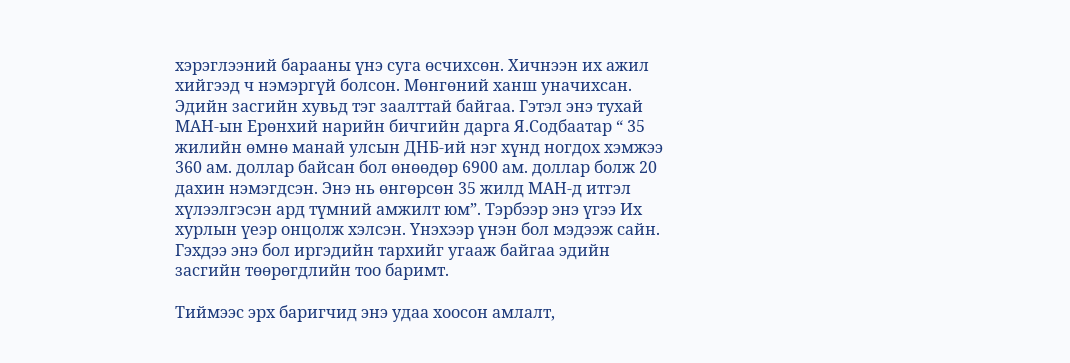хэрэглээний барааны үнэ суга өсчихсөн. Хичнээн их ажил хийгээд ч нэмэргүй болсон. Мөнгөний ханш уначихсан. Эдийн засгийн хувьд тэг заалттай байгаа. Гэтэл энэ тухай МАН-ын Ерөнхий нарийн бичгийн дарга Я.Содбаатар “ 35 жилийн өмнө манай улсын ДНБ-ий нэг хүнд ногдох хэмжээ 360 ам. доллар байсан бол өнөөдөр 6900 ам. доллар болж 20 дахин нэмэгдсэн. Энэ нь өнгөрсөн 35 жилд МАН-д итгэл хүлээлгэсэн ард түмний амжилт юм”. Тэрбээр энэ үгээ Их хурлын үеэр онцолж хэлсэн. Үнэхээр үнэн бол мэдээж сайн. Гэхдээ энэ бол иргэдийн тархийг угааж байгаа эдийн засгийн төөрөгдлийн тоо баримт.

Тиймээс эрх баригчид энэ удаа хоосон амлалт,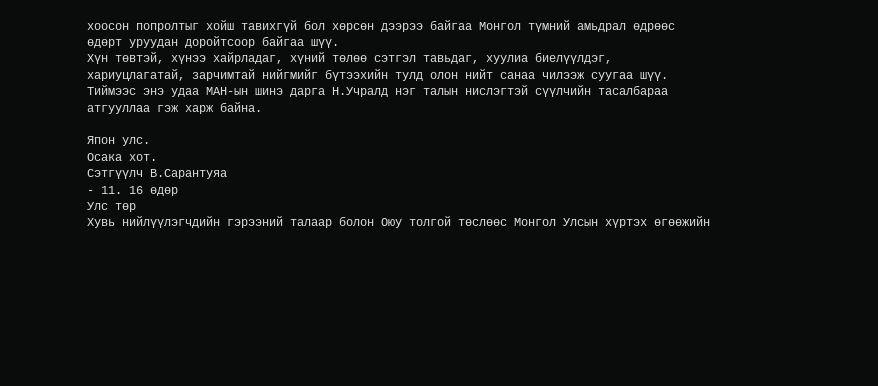хоосон попролтыг хойш тавихгүй бол хөрсөн дээрээ байгаа Монгол түмний амьдрал өдрөөс өдөрт уруудан доройтсоор байгаа шүү.
Хүн төвтэй, хүнээ хайрладаг, хүний төлөө сэтгэл тавьдаг, хуулиа биелүүлдэг, хариуцлагатай, зарчимтай нийгмийг бүтээхийн тулд олон нийт санаа чилээж суугаа шүү. Тиймээс энэ удаа МАН-ын шинэ дарга Н.Учралд нэг талын нислэгтэй сүүлчийн тасалбараа атгууллаа гэж харж байна.

Япон улс.
Осака хот.
Сэтгүүлч В.Сарантуяа
- 11. 16 өдөр
Улс төр
Хувь нийлүүлэгчдийн гэрээний талаар болон Оюу толгой төслөөс Монгол Улсын хүртэх өгөөжийн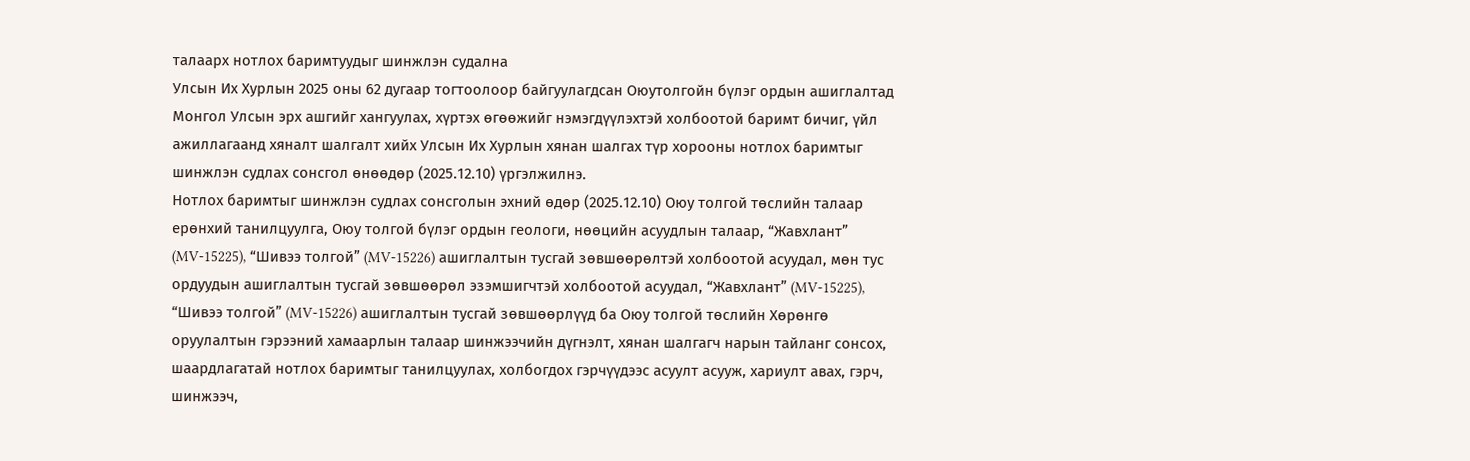талаарх нотлох баримтуудыг шинжлэн судална
Улсын Их Хурлын 2025 оны 62 дугаар тогтоолоор байгуулагдсан Оюутолгойн бүлэг ордын ашиглалтад Монгол Улсын эрх ашгийг хангуулах, хүртэх өгөөжийг нэмэгдүүлэхтэй холбоотой баримт бичиг, үйл ажиллагаанд хяналт шалгалт хийх Улсын Их Хурлын хянан шалгах түр хорооны нотлох баримтыг шинжлэн судлах сонсгол өнөөдөр (2025.12.10) үргэлжилнэ.
Нотлох баримтыг шинжлэн судлах сонсголын эхний өдөр (2025.12.10) Оюу толгой төслийн талаар ерөнхий танилцуулга, Оюу толгой бүлэг ордын геологи, нөөцийн асуудлын талаар, “Жавхлант” (MV-15225), “Шивээ толгой” (MV-15226) ашиглалтын тусгай зөвшөөрөлтэй холбоотой асуудал, мөн тус ордуудын ашиглалтын тусгай зөвшөөрөл эзэмшигчтэй холбоотой асуудал, “Жавхлант” (MV-15225), “Шивээ толгой” (MV-15226) ашиглалтын тусгай зөвшөөрлүүд ба Оюу толгой төслийн Хөрөнгө оруулалтын гэрээний хамаарлын талаар шинжээчийн дүгнэлт, хянан шалгагч нарын тайланг сонсох, шаардлагатай нотлох баримтыг танилцуулах, холбогдох гэрчүүдээс асуулт асууж, хариулт авах, гэрч, шинжээч,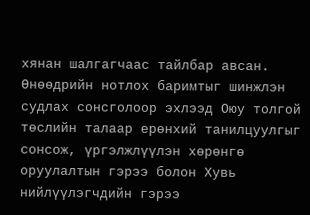хянан шалгагчаас тайлбар авсан.
Өнөөдрийн нотлох баримтыг шинжлэн судлах сонсголоор эхлээд Оюу толгой төслийн талаар ерөнхий танилцуулгыг сонсож, үргэлжлүүлэн хөрөнгө оруулалтын гэрээ болон Хувь нийлүүлэгчдийн гэрээ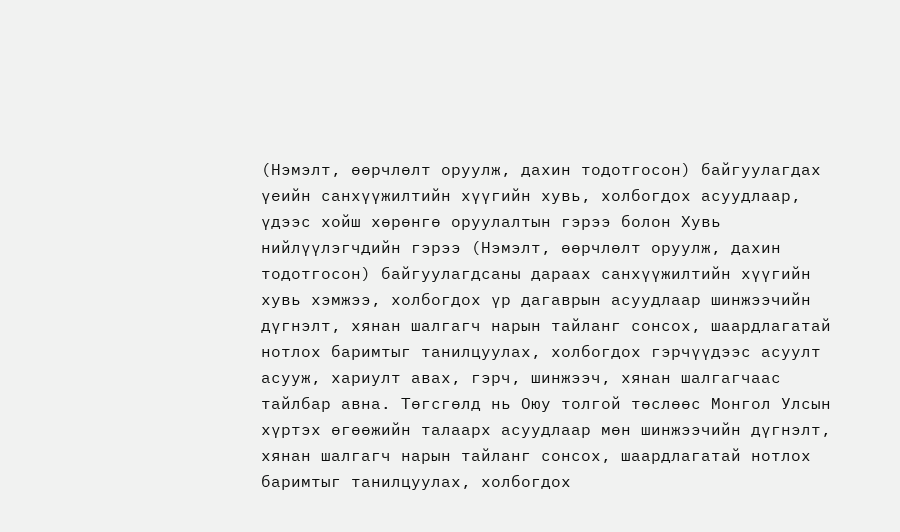(Нэмэлт, өөрчлөлт оруулж, дахин тодотгосон) байгуулагдах үеийн санхүүжилтийн хүүгийн хувь, холбогдох асуудлаар, үдээс хойш хөрөнгө оруулалтын гэрээ болон Хувь нийлүүлэгчдийн гэрээ (Нэмэлт, өөрчлөлт оруулж, дахин тодотгосон) байгуулагдсаны дараах санхүүжилтийн хүүгийн хувь хэмжээ, холбогдох үр дагаврын асуудлаар шинжээчийн дүгнэлт, хянан шалгагч нарын тайланг сонсох, шаардлагатай нотлох баримтыг танилцуулах, холбогдох гэрчүүдээс асуулт асууж, хариулт авах, гэрч, шинжээч, хянан шалгагчаас тайлбар авна. Төгсгөлд нь Оюу толгой төслөөс Монгол Улсын хүртэх өгөөжийн талаарх асуудлаар мөн шинжээчийн дүгнэлт, хянан шалгагч нарын тайланг сонсох, шаардлагатай нотлох баримтыг танилцуулах, холбогдох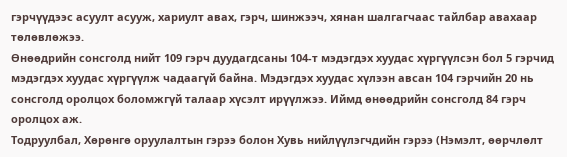гэрчүүдээс асуулт асууж, хариулт авах, гэрч, шинжээч, хянан шалгагчаас тайлбар авахаар төлөвлөжээ.
Өнөөдрийн сонсголд нийт 109 гэрч дуудагдсаны 104-т мэдэгдэх хуудас хүргүүлсэн бол 5 гэрчид мэдэгдэх хуудас хүргүүлж чадаагүй байна. Мэдэгдэх хуудас хүлээн авсан 104 гэрчийн 20 нь сонсголд оролцох боломжгүй талаар хүсэлт ирүүлжээ. Иймд өнөөдрийн сонсголд 84 гэрч оролцох аж.
Тодруулбал, Хөрөнгө оруулалтын гэрээ болон Хувь нийлүүлэгчдийн гэрээ (Нэмэлт, өөрчлөлт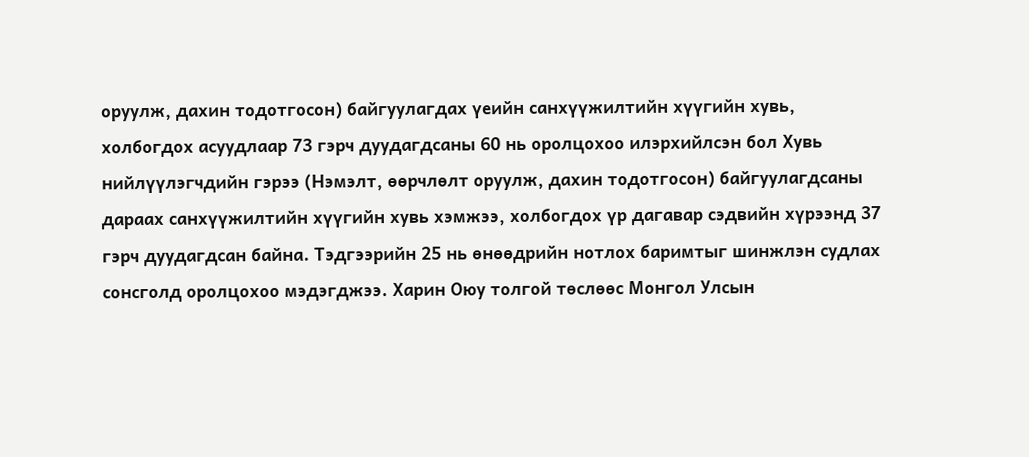оруулж, дахин тодотгосон) байгуулагдах үеийн санхүүжилтийн хүүгийн хувь, холбогдох асуудлаар 73 гэрч дуудагдсаны 60 нь оролцохоо илэрхийлсэн бол Хувь нийлүүлэгчдийн гэрээ (Нэмэлт, өөрчлөлт оруулж, дахин тодотгосон) байгуулагдсаны дараах санхүүжилтийн хүүгийн хувь хэмжээ, холбогдох үр дагавар сэдвийн хүрээнд 37 гэрч дуудагдсан байна. Тэдгээрийн 25 нь өнөөдрийн нотлох баримтыг шинжлэн судлах сонсголд оролцохоо мэдэгджээ. Харин Оюу толгой төслөөс Монгол Улсын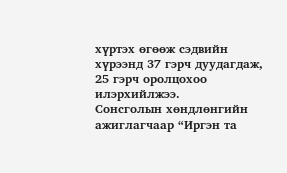хүртэх өгөөж сэдвийн хүрээнд 37 гэрч дуудагдаж, 25 гэрч оролцохоо илэрхийлжээ.
Сонсголын хөндлөнгийн ажиглагчаар “Иргэн та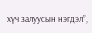хүч залуусын нэгдэл”,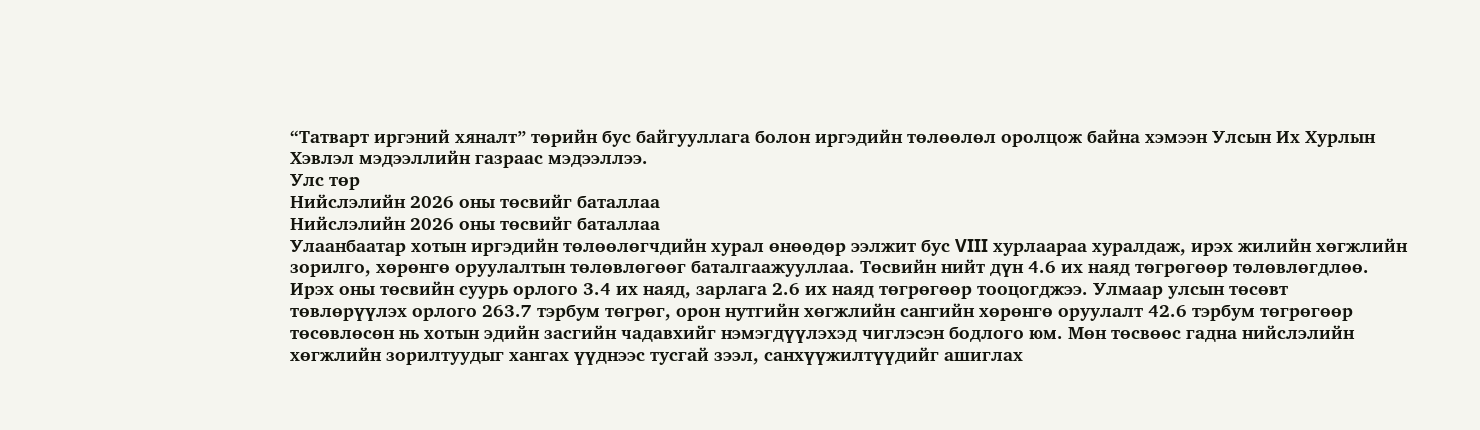“Татварт иргэний хяналт” төрийн бус байгууллага болон иргэдийн төлөөлөл оролцож байна хэмээн Улсын Их Хурлын Хэвлэл мэдээллийн газраас мэдээллээ.
Улс төр
Нийслэлийн 2026 оны төсвийг баталлаа
Нийслэлийн 2026 оны төсвийг баталлаа
Улаанбаатар хотын иргэдийн төлөөлөгчдийн хурал өнөөдөр ээлжит бус VIII хурлаараа хуралдаж, ирэх жилийн хөгжлийн зорилго, хөрөнгө оруулалтын төлөвлөгөөг баталгаажууллаа. Төсвийн нийт дүн 4.6 их наяд төгрөгөөр төлөвлөгдлөө.
Ирэх оны төсвийн суурь орлого 3.4 их наяд, зарлага 2.6 их наяд төгрөгөөр тооцогджээ. Улмаар улсын төсөвт төвлөрүүлэх орлого 263.7 тэрбум төгрөг, орон нутгийн хөгжлийн сангийн хөрөнгө оруулалт 42.6 тэрбум төгрөгөөр төсөвлөсөн нь хотын эдийн засгийн чадавхийг нэмэгдүүлэхэд чиглэсэн бодлого юм. Мөн төсвөөс гадна нийслэлийн хөгжлийн зорилтуудыг хангах үүднээс тусгай зээл, санхүүжилтүүдийг ашиглах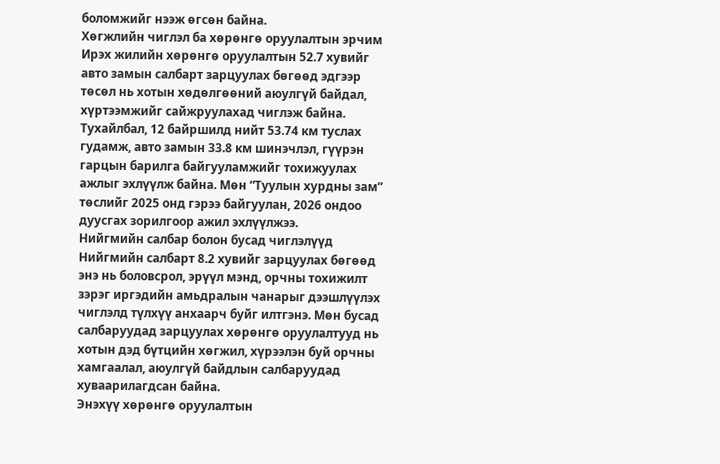боломжийг нээж өгсөн байна.
Хөгжлийн чиглэл ба хөрөнгө оруулалтын эрчим
Ирэх жилийн хөрөнгө оруулалтын 52.7 хувийг авто замын салбарт зарцуулах бөгөөд эдгээр төсөл нь хотын хөдөлгөөний аюулгүй байдал, хүртээмжийг сайжруулахад чиглэж байна. Тухайлбал, 12 байршилд нийт 53.74 км туслах гудамж, авто замын 33.8 км шинэчлэл, гүүрэн гарцын барилга байгууламжийг тохижуулах ажлыг эхлүүлж байна. Мөн “Туулын хурдны зам” төслийг 2025 онд гэрээ байгуулан, 2026 ондоо дуусгах зорилгоор ажил эхлүүлжээ.
Нийгмийн салбар болон бусад чиглэлүүд
Нийгмийн салбарт 8.2 хувийг зарцуулах бөгөөд энэ нь боловсрол, эрүүл мэнд, орчны тохижилт зэрэг иргэдийн амьдралын чанарыг дээшлүүлэх чиглэлд түлхүү анхаарч буйг илтгэнэ. Мөн бусад салбаруудад зарцуулах хөрөнгө оруулалтууд нь хотын дэд бүтцийн хөгжил, хүрээлэн буй орчны хамгаалал, аюулгүй байдлын салбаруудад хуваарилагдсан байна.
Энэхүү хөрөнгө оруулалтын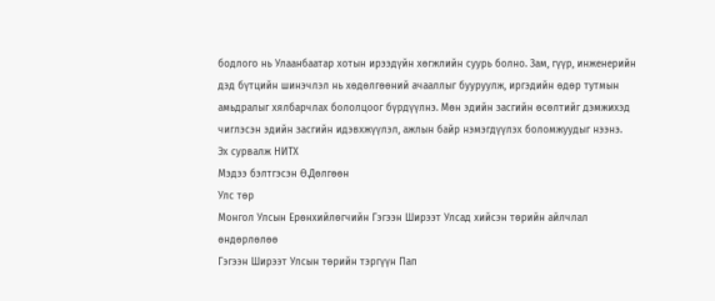бодлого нь Улаанбаатар хотын ирээдүйн хөгжлийн суурь болно. Зам, гүүр, инженерийн дэд бүтцийн шинэчлэл нь хөдөлгөөний ачааллыг бууруулж, иргэдийн өдөр тутмын амьдралыг хялбарчлах бололцоог бүрдүүлнэ. Мөн эдийн засгийн өсөлтийг дэмжихэд чиглэсэн эдийн засгийн идэвхжүүлэл, ажлын байр нэмэгдүүлэх боломжуудыг нээнэ.
Эх сурвалж НИТХ
Мэдээ бэлтгэсэн Ө.Дөлгөөн
Улс төр
Монгол Улсын Ерөнхийлөгчийн Гэгээн Ширээт Улсад хийсэн төрийн айлчлал өндөрлөлөө
Гэгээн Ширээт Улсын төрийн тэргүүн Пап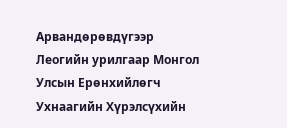Арвандөрөвдүгээр Леогийн урилгаар Монгол Улсын Ерөнхийлөгч Ухнаагийн Хүрэлсүхийн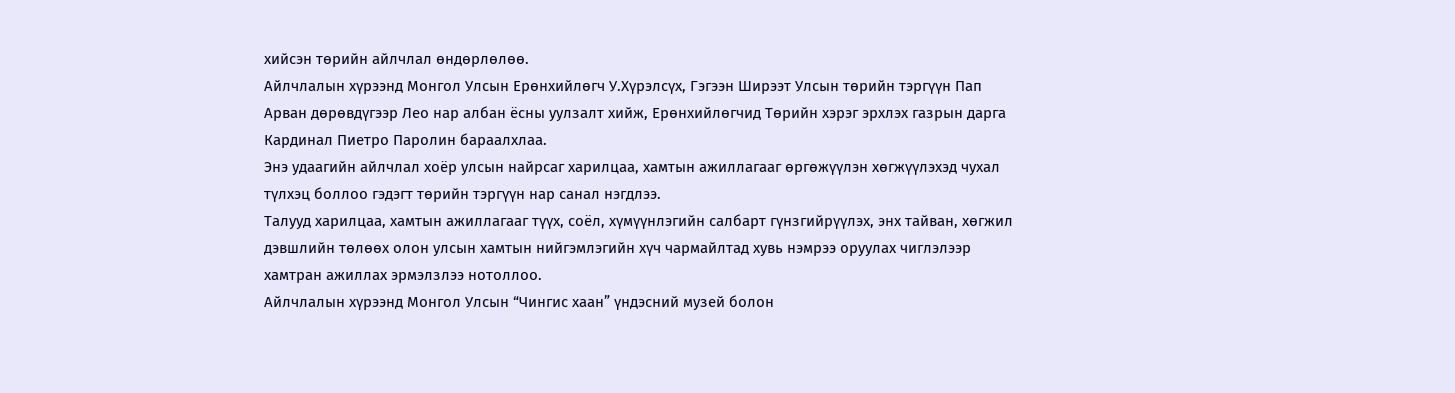хийсэн төрийн айлчлал өндөрлөлөө.
Айлчлалын хүрээнд Монгол Улсын Ерөнхийлөгч У.Хүрэлсүх, Гэгээн Ширээт Улсын төрийн тэргүүн Пап Арван дөрөвдүгээр Лео нар албан ёсны уулзалт хийж, Ерөнхийлөгчид Төрийн хэрэг эрхлэх газрын дарга Кардинал Пиетро Паролин бараалхлаа.
Энэ удаагийн айлчлал хоёр улсын найрсаг харилцаа, хамтын ажиллагааг өргөжүүлэн хөгжүүлэхэд чухал түлхэц боллоо гэдэгт төрийн тэргүүн нар санал нэгдлээ.
Талууд харилцаа, хамтын ажиллагааг түүх, соёл, хүмүүнлэгийн салбарт гүнзгийрүүлэх, энх тайван, хөгжил дэвшлийн төлөөх олон улсын хамтын нийгэмлэгийн хүч чармайлтад хувь нэмрээ оруулах чиглэлээр хамтран ажиллах эрмэлзлээ нотоллоо.
Айлчлалын хүрээнд Монгол Улсын “Чингис хаан” үндэсний музей болон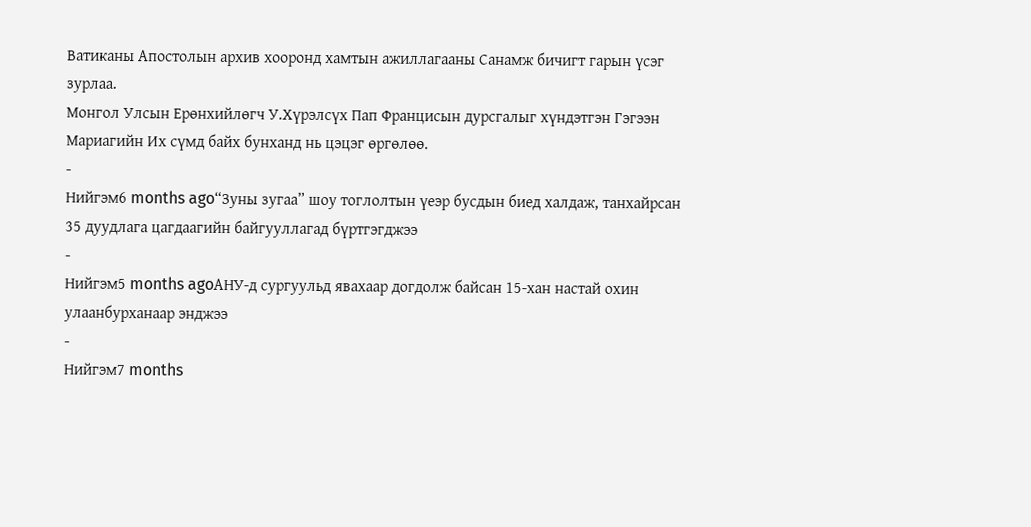Ватиканы Апостолын архив хооронд хамтын ажиллагааны Санамж бичигт гарын үсэг зурлаа.
Монгол Улсын Ерөнхийлөгч У.Хүрэлсүх Пап Францисын дурсгалыг хүндэтгэн Гэгээн Мариагийн Их сүмд байх бунханд нь цэцэг өргөлөө.
-
Нийгэм6 months ago“Зуны зугаа” шоу тоглолтын үеэр бусдын биед халдаж, танхайрсан 35 дуудлага цагдаагийн байгууллагад бүртгэгджээ
-
Нийгэм5 months agoАНУ-д сургуульд явахаар догдолж байсан 15-хан настай охин улаанбурханаар энджээ
-
Нийгэм7 months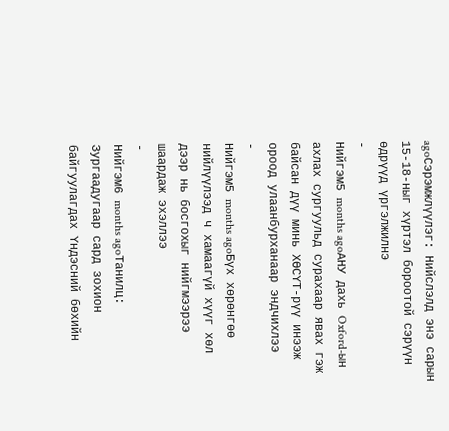agoСэрэмжлүүлэг: Нийслэлд энэ сарын 15-18-ныг хүртэл бороотой сэрүүн өдрүүд үргэлжилнэ
-
Нийгэм5 months agoАНУ дахь Oxford-ын ахлах сургуульд сурахаар явах гэж байсан дүү минь ХӨСҮТ-рүү инээж ороод улаанбурханаар эндчихлээ
-
Нийгэм5 months agoБүх хөрөнгөө нийлүүлээд ч хамаагүй хүүг хөл дээр нь босгохыг нийгмээрээ шаардаж эхэллээ
-
Нийгэм6 months agoТанилц: Зургаадугаар сард зоxион байгуулагдаx Үндэсний бөxийн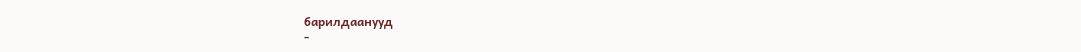барилдаанууд
-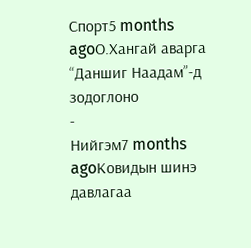Спорт5 months agoО.Xангай аварга “Даншиг Наадам”-д зодоглоно
-
Нийгэм7 months agoКовидын шинэ давлагаа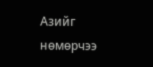Азийг нөмөрчээ